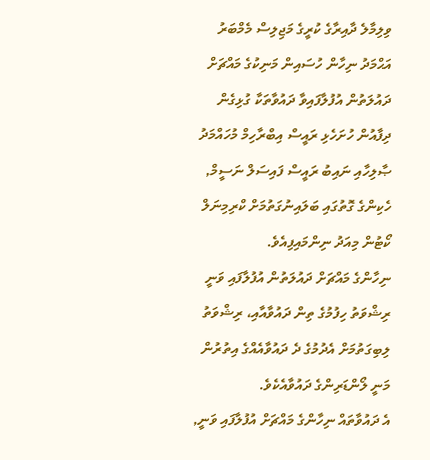ވިލިމާލެ ދާއިރާގެ ކުރީގެ މަޖިލިސް މެމްބަރު އަޙްމަދު ނިހާން ހުސައިން މަނިކުގެ މައްޗަށް ދައުލަތުން އުފުލާފައިވާ ދައުވާތަކާ ގުޅިގެން ދިފާއުން ހުށަހެޅި ރައީސް އިބްރާހިމް މުހައްމަދު ޞާލިހާއި ނައިބު ރައީސް ފައިސަލް ނަސީމް, ހެކިންގެ ގޮތުގައި ބަލައިނުގަތުމަށް ކްރިމިނަލް ކޯޓުން މިއަދު ނިންމައިފިއެވެ.
ނިހާންގެ މައްޗަށް ދައުލަތުން އުފުލާފައި ވަނީ ރިޝްވަތު ހިފުމުގެ ތިން ދައުވާއާއި، ރިޝްވަތު ލިބިގަތުމަށް އެދުމުގެ ދެ ދައުވާއެއްގެ އިތުރުން މަނީ ލޯންޑަރިންގެ ދައުވާއެކެވެ.
އެ ދައުވާތައް ނިހާންގެ މައްޗަށް އުފުލާފައި ވަނީ,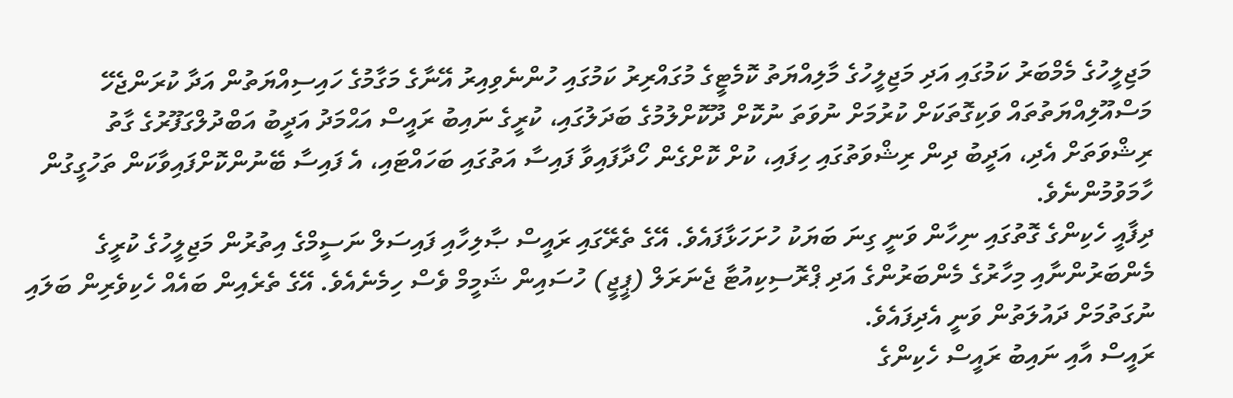މަޖިލީހުގެ މެމްބަރު ކަމުގައި އަދި މަޖިލީހުގެ މާލިއްޔަތު ކޮމެޓީގެ މުގައްރިރު ކަމުގައި ހުންނެވިއިރު އޭނާގެ މަގާމުގެ ހައިސިއްޔަތުން އަދާ ކުރަންޖެހޭ މަސްއޫލިއްޔަތުތައް ވަކިގޮތަކަށް ކުރުމަށް ނުވަތަ ނުކޮށް ދޫކޮށްލުމުގެ ބަދަލުގައި، ކުރީގެ ނައިބު ރައީސް އަޙްމަދު އަދީބު އަބްދުލްގަފޫރުގެ ގާތު ރިޝްވަތަށް އެދި، އަދީބު ދިން ރިޝްވަތުގައި ހިފައި، ކުށް ކޮށްގެން ހޯދާފައިވާ ފައިސާ އަތުގައި ބަހައްޓައި، އެ ފައިސާ ބޭނުންކޮށްފައިވާކަން ތަހުގީގުން ހާމަވުމުންނެވެ.
ދިފާއީ ހެކިންގެ ގޮތުގައި ނިހާން ވަނީ ގިނަ ބަޔަކު ހުށަހަޅާފައެވެ. އޭގެ ތެރޭގައި ރައީސް ޞާލިހާއި ފައިސަލް ނަސީމްގެ އިތުރުން މަޖިލީހުގެ ކުރީގެ މެންބަރުންނާއި މިހާރުގެ މެންބަރުންގެ އަދި ޕްރޮސިކިއުޓާ ޖެނަރަލް (ޕީޖީ) ހުސައިން ޝަމީމް ވެސް ހިމެނެއެވެ. އޭގެ ތެރެއިން ބައެއް ހެކިވެރިން ބަލައި ނުގަތުމަށް ދައުލަތުން ވަނީ އެދިފައެވެ.
ރައީސް އާއި ނައިބު ރައީސް ހެކިންގެ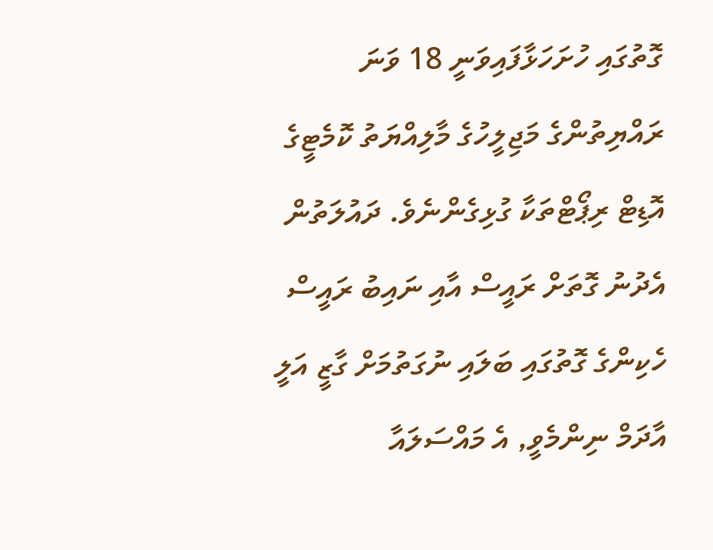ގޮތުގައި ހުށަހަޅާފައިވަނީ 18 ވަނަ ރައްޔިތުންގެ މަޖިލީހުގެ މާލިއްޔަތު ކޮމެޓީގެ އޮޑިޓް ރިޕޯޓްތަކާ ގުޅިގެންނެވެ. ދައުލަތުން އެދުނު ގޮތަށް ރައީސް އާއި ނައިބު ރައީސް ހެކިންގެ ގޮތުގައި ބަލައި ނުގަތުމަށް ގާޒީ އަލީ އާދަމް ނިންމެވީ, އެ މައްސަލައާ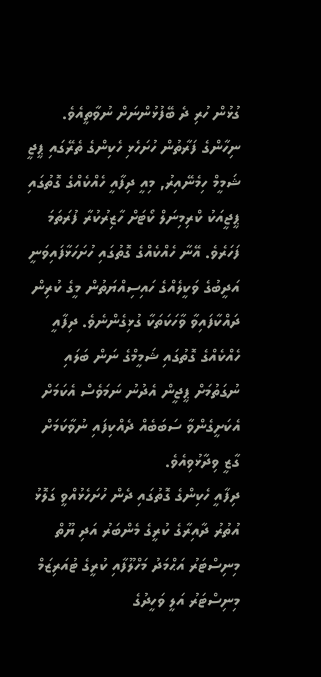ގުޅުން ހުރި ދެ ބޭފުޅުންނަށް ނުވާތީއެވެ.
ނިހާންގެ ފަރާތުން ހުށަހެޅި ހެކިންގެ ތެރޭގައި ޕީޖީ ޝަމީމް ހިމެނޭއިރު, މިއީ ދިފާއީ ހެއްކެއްގެ ގޮތުގައި ޕީޖީއަކު ކްރިމިނަލް ކޯޓަށް ހާޒިރުކުރާ ފުރަތަމަ ފަހަރެވެ. އޭނާ ހެއްކެއްގެ ގޮތުގައި ހުށަހަޅާފައިވަނީ އަދީބުގެ ވަކީލެއްގެ ހައިސިއްޔަތުން މީގެ ކުރިން ދައްކާފައިވާ ވާހަކަތަކާ ގުޅިގެންނެވެ. ދިފާއީ ހެއްކެއްގެ ގޮތުގައި ޝަމީމްގެ ނަން ބަލައި ނުގަތުމަށް ޕީޖީން އެދުނު ނަމަވެސް އެކަމަށް އެކަށީގެންވާ ސަބަބެއް ދެއްކިފައި ނުވާކަމަށް ގާޒީ ވިދާޅުވިއެވެ.
ދިފާއީ ހެކިންގެ ގޮތުގައި ދެން ހުށަހެޅުއްވީ ގަލޮޅު އުތުރު ދާއިރާގެ ކުރީގެ މެންބަރު އަދި ޔޫތް މިނިސްޓަރު އަޙްމަދު މަހްލޫފާއި ކުރީގެ ޓުއަރިޒަމް މިނިސްޓަރު އަލީ ވަހީދުގެ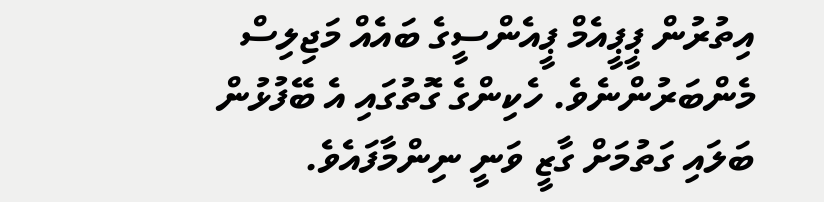އިތުރުން ޕީޕީއެމް ޕީއެންސީގެ ބައެއް މަޖިލިސް މެންބަރުންނެވެ. ހެކިންގެ ގޮތުގައި އެ ބޭފުޅުން ބަލައި ގަތުމަށް ގާޒީ ވަނީ ނިންމާފައެވެ.